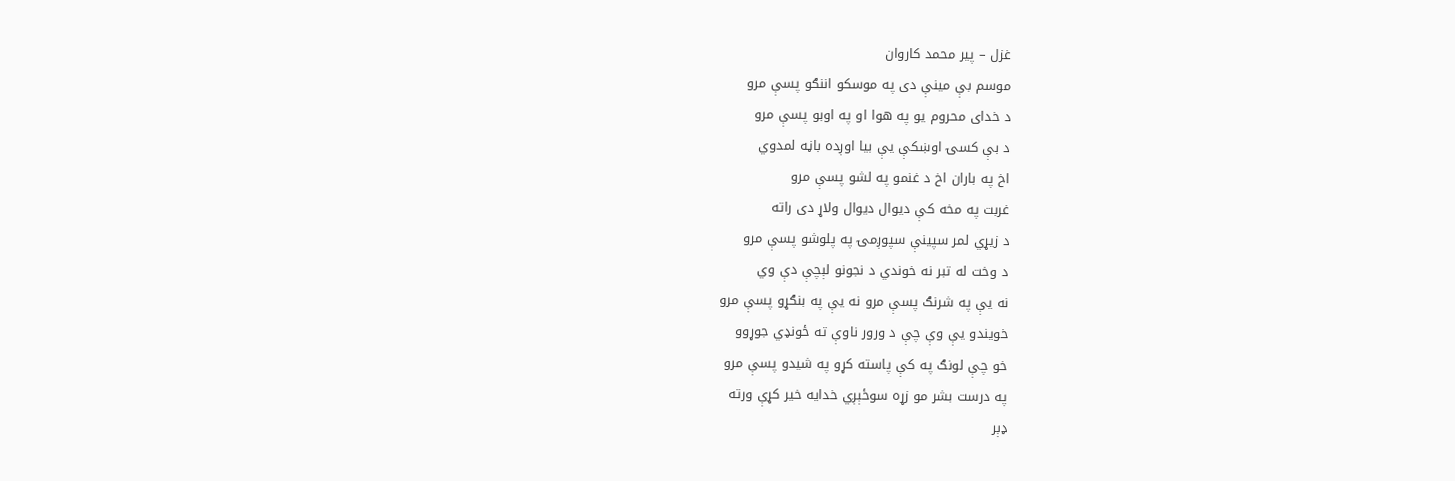غزل – پير محمد کاروان
موسم بې مینې دی په موسکو اننګو پسې مرو
د خدای محروم یو په هوا او په اوبو پسې مرو
د بې کسۍ اوښکې یې بیا اوږده باڼه لمدوي
اخ په باران اخ د غنمو په لشو پسې مرو
غربت په مخه کې دیوال دیوال ولاړ دی راته
د زیړي لمر سپینې سپوږمۍ په پلوشو پسې مرو
د وخت له تبر نه خوندي د نجونو لېچې دې وي
نه یې په شرنګ پسې مرو نه یې په بنګړو پسې مرو
خویندو یې وې چې د ورور ناوې ته ځونډي جوړوو
خو چې لونګ په کې پاسته کړو په شیدو پسې مرو
په درست بشر مو زړه سوځېږي خدایه خیر کړې ورته
ډېر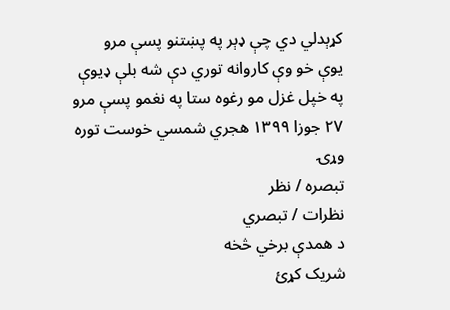کړېدلي دي چې ډېر په پښتنو پسې مرو
یوې خو وې کاروانه توري دې شه بلې ډیوې
په خپل غزل مو رغوه ستا په نغمو پسې مرو
۲۷ جوزا ۱۳۹۹ هجري شمسي خوست توره وړۍ
تبصره / نظر
نظرات / تبصري
د همدې برخي څخه
شریک کړئ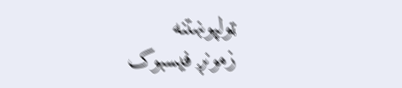ټولپوښتنه
زمونږ فيسبوک